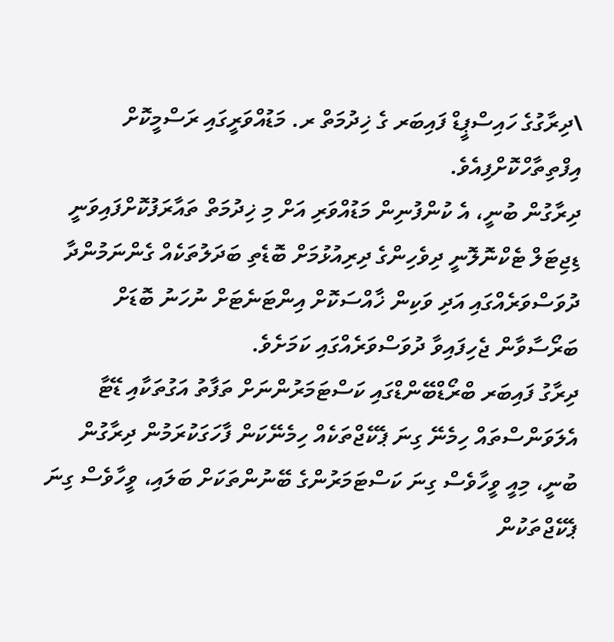\ދިރާގުގެ ހައިސްޕީޑް ފައިބަރ ގެ ޚިދުމަތް ރ. މަޑުއްވަރީގައި ރަސްމީކޮށް އިފްތިތާހްކޮށްފިއެވެ.
ދިރާގުން ބުނީ، އެ ކުންފުނިން މަޑުއްވަރި އަށް މި ޚިދުމަތް ތައާރަފުކޮށްފައިވަނީ ޑިޖިޓަލް ޓެކްނޮލޮނީ ދިވެހިންގެ ދިރިއުޅުމަށް ބޮޑެތި ބަދަލުތަކެއް ގެންނަމުންދާ ދުވަސްވަރެއްގައި އަދި ވަކިން ޚާއްސަކޮށް އިންޓަނެޓަށް ނުހަނު ބޮޑަށް ބަރޯސާވާން ޖެހިފައިވާ ދުވަސްވަރެއްގައި ކަމަށެވެ.
ދިރާގު ފައިބަރ ބްރޯޑްބޭންޑްގައި ކަސްޓަމަރުންނަށް ތަފާތު އަގުތަކާއި ޑޭޓާ އެލަވަންސްތައް ހިމެނޭ ގިނަ ޕެކޭޖްތަކެއް ހިމެނޭކަން ފާހަގަކުރަމުން ދިރާގުން ބުނީ، މިއީ ވީހާވެސް ގިނަ ކަސްޓަމަރުންގެ ބޭނުންތަކަށް ބަލައި، ވީހާވެސް ގިނަ ޕެކޭޖްތަކުން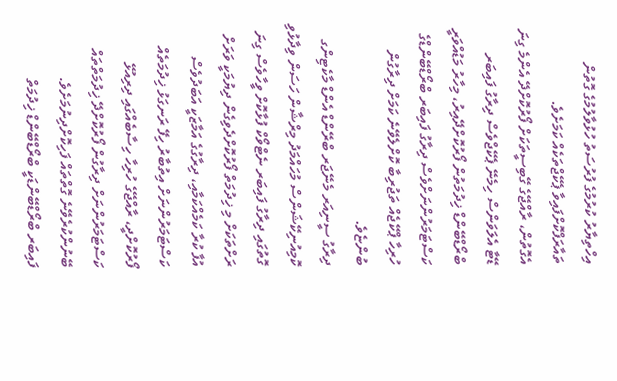އިހްތިޔާރު ކުރުމުގެ ފުރުސަތު ހުޅުވާލުމުގެ ގޮތުން ތައާރަފްކޮށްފައިވާ ޕެކޭޖްތަކެއް ކަމަށެވެ.
އެގޮތުން، ރާއްޖޭގެ ގޭބިސީތަކަށް ފޯރުކޮށްދޭ އެންމެ ގިނަ ޑޭޓާ އެލަވަންސް ހިމެނޭ ޕެކޭޖްވެސް ދިރާގު ފައިބަރ ބްރޯޑްބޭންޑް ޚިދުމަތުން ފޯރުކޮށްދޭއިރު، މިހާރު މަޑުއްވަރީ ކަސްޓަމަރުންނަށްވެސް ދިރާގު ފައިބަރ ބްރޯޑްބޭންޑްގެ ހުރިހާ ޕްކޭޖެއް ތަޖުރިބާ ކޮށްލެވޭނެ ކަމަށް ދިރާގުން ބުންޏެވެ.
ދިރާގު ސީނިއަރ މެނޭޖަރ ބްރޭންޑް އެންޑް މާކެޓިންގ ކޮމިއުނިކޭޝަންސް މުހައްމަދު މިރްޝާން ހަސަން ވިދާޅުވި ގޮތުގައި ދިރާގު ފައިބަރ ނެޓްވޯކް ފުޅާކޮށް ވީހާވެސް ގިނަ ރަށްތަކަށް މި ޚިދުމަތް ފޯރުކޮށްދެވިގެން ދިޔުމަކީ ވަރަށް އުފާ ކުރާ ކަމެއްކަމާއި، ދިރާގުގެ އަމާޒަކީ އަބަދުވެސް ކަސްޓަމަރުންނަށް އިތުބާރު ހިފޭ ރަނގަޅު ޚިދުމަތެއް ފޯރުކޮށްދީ، ރާއްޖޭގެ ހުރިހާ ހިސާބެއްގައި ދިރިއުޅޭ ކަސްޓަމަރުންނަށް ދިރާގުން ފޯރުކޮށްދޭ ޚިދުމަތްތައް ބޭނުންކުރެވޭނެ ގޮތްތައް ފަހިކޮށްދިނުމަށެވެ.
ފައިބަރ ބްރޯޑްބޭންޑަކީ ބްރޯޑްބޭންޑް ޚިދުމަތް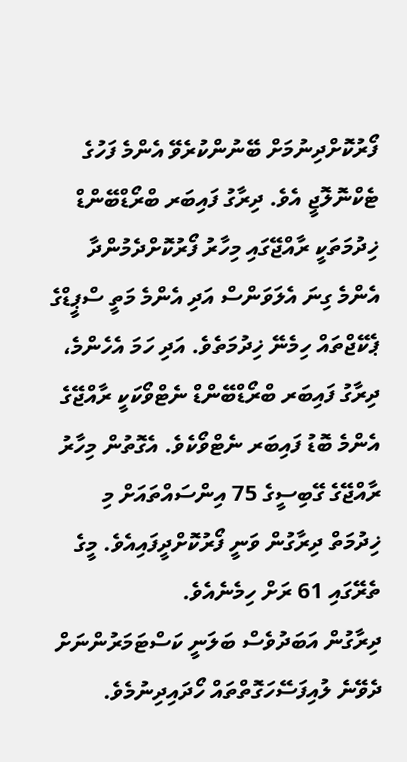ފޯރުކޮށްދިނުމަށް ބޭނުންކުރެވޭ އެންމެ ފަހުގެ ޓެކްނޮލޮޖީ އެވެ. ދިރާގު ފައިބަރ ބްރޯޑްބޭންޑް ޚިދުމަތަކީ ރާއްޖޭގައި މިހާރު ފޯރުކޮށްދެމުންދާ އެންމެ ގިނަ އެލަވަންސް އަދި އެންމެ މަތީ ސްޕީޑްގެ ޕެކޭޖްތައް ހިމެނޭ ޚިދުމަތެވެ. އަދި ހަމަ އެހެންމެ، ދިރާގު ފައިބަރ ބްރޯޑްބޭންޑް ނެޓްވޯކަކީ ރާއްޖޭގެ އެންމެ ބޮޑު ފައިބަރ ނެޓްވޯކެވެ. އެގޮތުން މިހާރު ރާއްޖޭގެ ގޭބިސީގެ 75 އިންސައްތައަށް މި ޚިދުމަތް ދިރާގުން ވަނީ ފޯރުކޮށްދީފައިއެވެ. މީގެ ތެރޭގައި 61 ރަށް ހިމެނެއެވެ.
ދިރާގުން އަބަދުވެސް ބަލަނީ ކަސްޓަމަރުންނަށް ދެވޭނެ ލުއިފަސޭހަގޮތްތައް ހޯދައިދިނުމެވެ.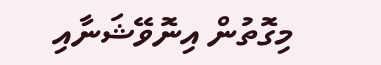މިގޮތުން އިނޮވޭޝަނާއި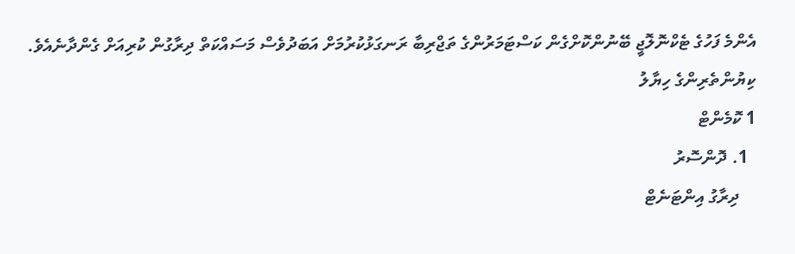އެންމެ ފަހުގެ ޓެކްނޮލޮޖީ ބޭނުންކޮށްގެން ކަސްޓަމަރުންގެ ތަޖްރިބާ ރަނގަޅުކުރުމަށް އަބަދުވެސް މަސައްކަތް ދިރާގުން ކުރިއަށް ގެންދާނެއެވެ.
ކިޔުންތެރިންގެ ހިޔާލު
1 ކޮމެންޓް
  1. ދޮންސޮރު
    ދިރާގު އިންޓަނެޓް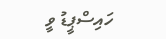ހައިސްޕީޑު ވީ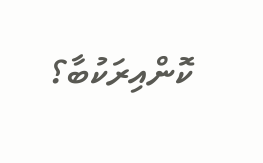ކޮންއިރަކުބާ؟